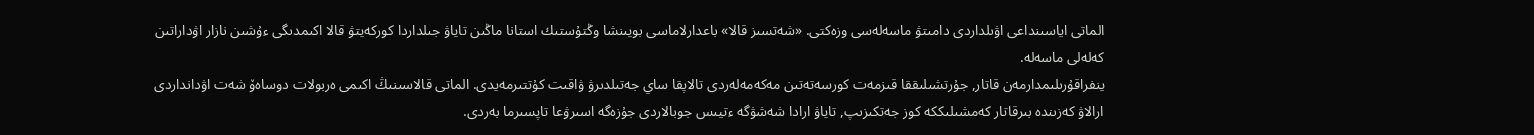الماتى اياسىنداعى اۋىلداردى دامىتۋ ماسەلەسى وزەكتى. «شەتسىز قالا» باعدارلاماسى بويىنشا وڭتۇستىك استانا ماڭىن تاياۋ جىلداردا كوركەيتۋ قالا اكىمدىگى ءۇشىن نازار اۋداراتىن كەلەلى ماسەلە.
ينفراقۇرىلىمدارمەن قاتار, جۇرتشىلىققا قىزمەت كورسەتەتىن مەكەمەلەردى تالاپقا ساي جەتىلدىرۋ ۋاقىت كۇتتىرمەيدى. الماتى قالاسىنىڭ اكىمى ەربولات دوساەۆ شەت اۋدانداردى ارالاۋ كەزىندە بىرقاتار كەمشىلىككە كوز جەتكىزىپ, تاياۋ ارادا شەشۋگە ءتيىس جوبالاردى جۇزەگە اسىرۋعا تاپسىرما بەردى.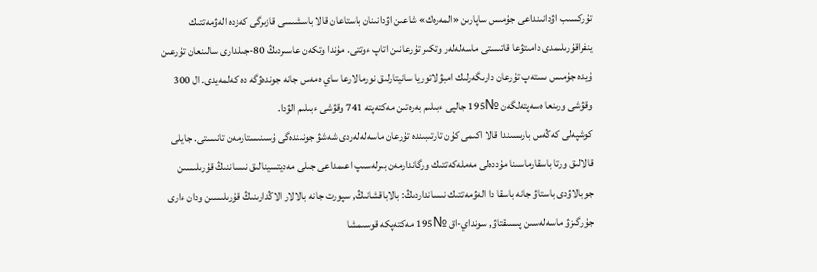تۇركسىب اۋدانىنداعى جۇمىس ساپارىن «المەرەك» شاعىن اۋدانىنان باستاعان قالا باسشىسى قازىرگى كەزدە الەۋمەتتىك ينفراقۇرىلىمدى دامىتۋعا قاتىستى ماسەلەلەر وتكىر تۇرعانىن اتاپ ءوتتى. مۇندا وتكەن عاسىردىڭ 80-جىلدارى سالىنعان تۇرعىن ۇيدە جۇمىس ىستەپ تۇرعان دارىگەرلىك امبۋلاتوريا سانيتارلىق نورمالارعا ساي ەمەس جانە جوندەۋگە دە كەلمەيدى. ال 300 وقۋشى ورىنعا ەسەپتەلگەن №195 جالپى ءبىلىم بەرەتىن مەكتەپتە 741 وقۋشى ءبىلىم الۋدا.
كوشپەلى كەڭەس بارىسىندا قالا اكىمى كۇن تارتىبىندە تۇرعان ماسەلەلەردى شەشۋ جونىندەگى ۇسىنىستارمەن تانىستى. جايلى قالالىق ورتا باسقارماسىنا مۇددەلى مەملەكەتتىك ورگاندارمەن بىرلەسىپ اعىمداعى جىلى مەديتسينالىق نىساننىڭ قۇرىلىسىن جوبالاۋدى باستاۋ جانە باسقا دا الەۋمەتتىك نىسانداردىڭ: بالاباقشانىڭ, سپورت جانە بالالار الاڭدارىنىڭ قۇرىلىسىن ودان ءارى جۇرگىزۋ ماسەلەسىن پىسىقتاۋ, سونداي-اق №195 مەكتەپكە قوسىمشا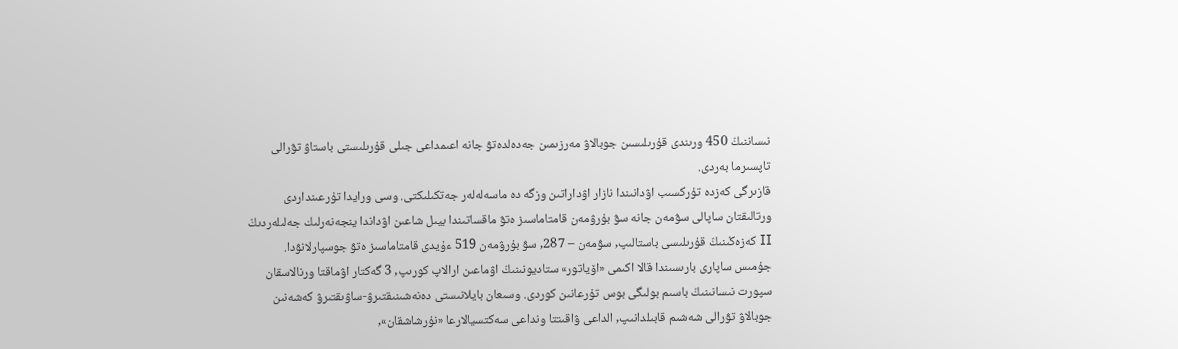نىساننىڭ 450 ورىندى قۇرىلىسىن جوبالاۋ مەرزىمىن جەدەلدەتۋ جانە اعىمداعى جىلى قۇرىلىستى باستاۋ تۋرالى تاپسىرما بەردى.
قازىرگى كەزدە تۇركسىب اۋدانىندا نازار اۋداراتىن وزگە دە ماسەلەلەر جەتكىلىكتى. وسى ورايدا تۇرعىنداردى ورتالىقتان ساپالى سۋمەن جانە سۋ بۇرۋمەن قامتاماسىز ەتۋ ماقساتىندا بيىل شاعىن اۋداندا ينجەنەرلىك جەلىلەردىڭ II كەزەڭىنىڭ قۇرىلىسى باستالىپ, سۋمەن – 287, سۋ بۇرۋمەن 519 ءۇيدى قامتاماسىز ەتۋ جوسپارلانۋدا.
جۇمىس ساپارى بارىسىندا قالا اكىمى «اۆياتور» ستاديونىنىڭ اۋماعىن ارالاپ كورىپ, 3 گەكتار اۋماقتا ورنالاسقان سپورت نىسانىنىڭ باسىم بولىگى بوس تۇرعانىن كوردى. وسىعان بايلانىستى دەنەشىنىقتىرۋ-ساۋىقتىرۋ كەشەنىن جوبالاۋ تۋرالى شەشىم قابىلدانىپ, الداعى ۋاقىتتا ونداعى سەكتسيالارعا «نۇرشاشقان»,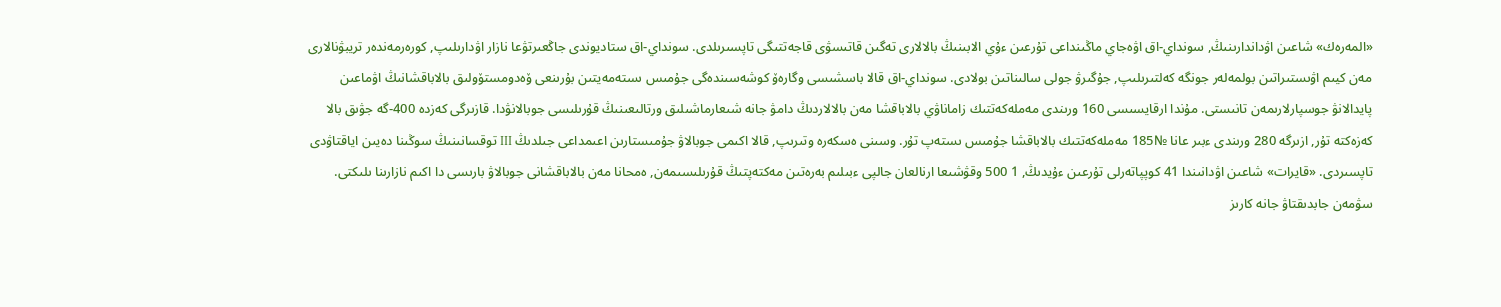«المەرەك» شاعىن اۋداندارىنىڭ, سونداي-اق اۋەجاي ماڭىنداعى تۇرعىن ءۇي الابىنىڭ بالالارى تەگىن قاتىسۋى قاجەتتىگى تاپسىرىلدى. سونداي-اق ستاديوندى جاڭعىرتۋعا نازار اۋدارىلىپ, كورەرمەندەر تريبۋنالارى مەن كيىم اۋىستىراتىن بولمەلەر جونگە كەلتىرىلىپ, جۇگىرۋ جولى سالىناتىن بولادى. سونداي-اق قالا باسشىسى وگارەۆ كوشەسىندەگى جۇمىس ىستەمەيتىن بۇرىنعى ۆەدومستۆولىق بالاباقشانىڭ اۋماعىن پايدالانۋ جوسپارلارىمەن تانىستى. مۇندا ارقايسىسى 160 ورىندى مەملەكەتتىك زاماناۋي بالاباقشا مەن بالالاردىڭ دامۋ جانە شىعارماشىلىق ورتالىعىنىڭ قۇرىلىسى جوبالانۋدا. قازىرگى كەزدە 400-گە جۋىق بالا كەزەكتە تۇر, ازىرگە 280 ورىندى ءبىر عانا №185 مەملەكەتتىك بالاباقشا جۇمىس ىستەپ تۇر. وسىنى ەسكەرە وتىرىپ, قالا اكىمى جوبالاۋ جۇمىستارىن اعىمداعى جىلدىڭ III توقسانىنىڭ سوڭىنا دەيىن اياقتاۋدى تاپسىردى. «قايرات» شاعىن اۋدانىندا 41 كوپپاتەرلى تۇرعىن ءۇيدىڭ, 1 500 وقۋشىعا ارنالعان جالپى ءبىلىم بەرەتىن مەكتەپتىڭ قۇرىلىسىمەن, ەمحانا مەن بالاباقشانى جوبالاۋ بارىسى دا اكىم نازارىنا ىلىكتى.
سۋمەن جابدىقتاۋ جانە كارىز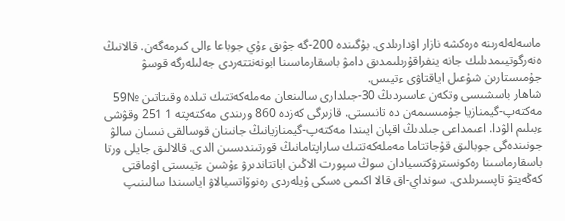ماسەلەلەرىنە ەرەكشە نازار اۋدارىلدى. بۇگىندە 200-گە جۋىق ءۇي جوباعا ءالى كىرمەگەن. قالانىڭ ەنەرگوتيىمدىلىك جانە ينفراقۇرىلىمدىق دامۋ باسقارماسىنا ابونەنتتەردى جەلىلەرگە قوسۋ جۇمىستارىن شۇعىل اياقتاۋى ءتيىس.
شاھار باسشىسى وتكەن عاسىردىڭ 30-جىلدارى سالىنعان مەملەكەتتىك تىلدە وقىتاتىن №59 مەكتەپ-گيمنازيا جۇمىسىمەن دە تانىستى. قازىرگى كەزدە 860 ورىندى مەكتەپتە 1 251 وقۋشى ءبىلىم الۋدا. اعىمداعى جىلدىڭ اقپان ايىندا مەكتەپ-گيمنازيانىڭ جانىنان قوسالقى نىسان سالۋ جونىندەگى جوبالىق قۇجاتتاما مەملەكەتتىك ساراپتامانىڭ قورتىندىسىن الدى. قالالىق جايلى ورتا باسقارماسىنا رەكونسترۋكتسيادان سوڭ سپورت الاڭىن اباتتاندىرۋ ءۇشىن ءتيىستى اۋماقتى كەڭەيتۋ تاپسىرىلدى. سونداي-اق قالا اكىمى ەسكى ۇيلەردى رەنوۆاتسيالاۋ اياسىندا سالىنىپ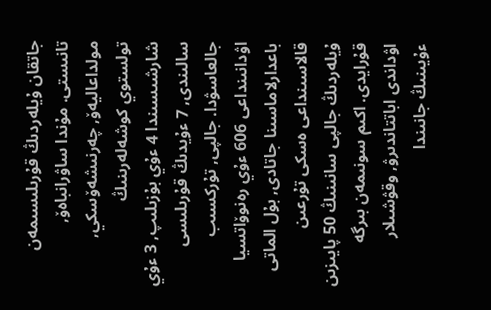جاتقان ۇيلەردىڭ قۇرىلىسىمەن تانىستى. مۇندا ساۋرانباەۆ, مولداعاليەۆ, چەرنىشەۆسكي, تولستوي كوشەلەرىنىڭ شارشىسىندا 4 ءۇي بۇزىلىپ, 3 ءۇي سالىندى, 7 ءۇيدىڭ قۇرىلىسى جالعاسۋدا. جالپى, تۇركسىب اۋدانىنداعى 606 ءۇي رەنوۆاتسيا باعدارلاماسىنا جاتادى, بۇل الماتى قالاسىنداعى ەسكى تۇرعىن ۇيلەردىڭ جالپى سانىنىڭ 50 پايىزىن قۇرايدى. اكىم سونىمەن بىرگە اۋداندى اباتتاندىرۋ, وقۋشىلار ءۇيىنىڭ جانىندا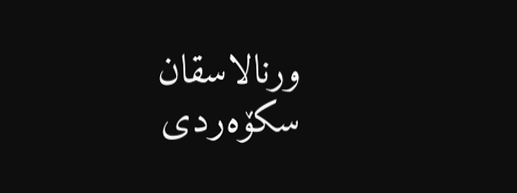ورنالاسقان سكۆەردى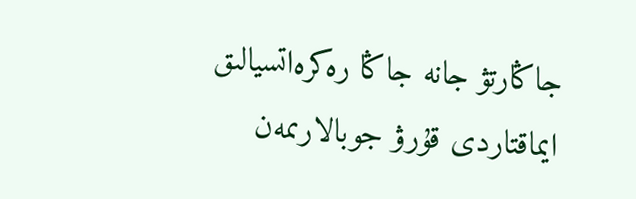جاڭارتۋ جانە جاڭا رەكرەاتسيالىق ايماقتاردى قۇرۋ جوبالارىمەن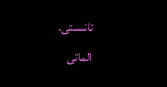تانىستى.
الماتى